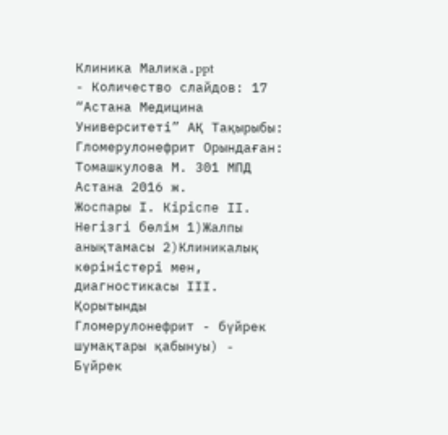Клиника Малика.ppt
- Количество слайдов: 17
“Астана Медицина Университеті” АҚ Тақырыбы: Гломерулонефрит Орындаған: Томашкулова М. 301 МПД Астана 2016 ж.
Жоспары І. Кіріспе ІІ. Негізгі бөлім 1)Жалпы анықтамасы 2)Клиникалық көріністері мен, диагностикасы ІІІ. Қорытынды
Гломерулонефрит - бүйрек шумақтары қабынуы) - Бүйрек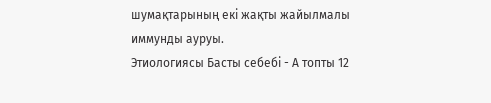шумақтарының екі жақты жайылмалы иммунды ауруы.
Этиологиясы Басты себебі - А топты 12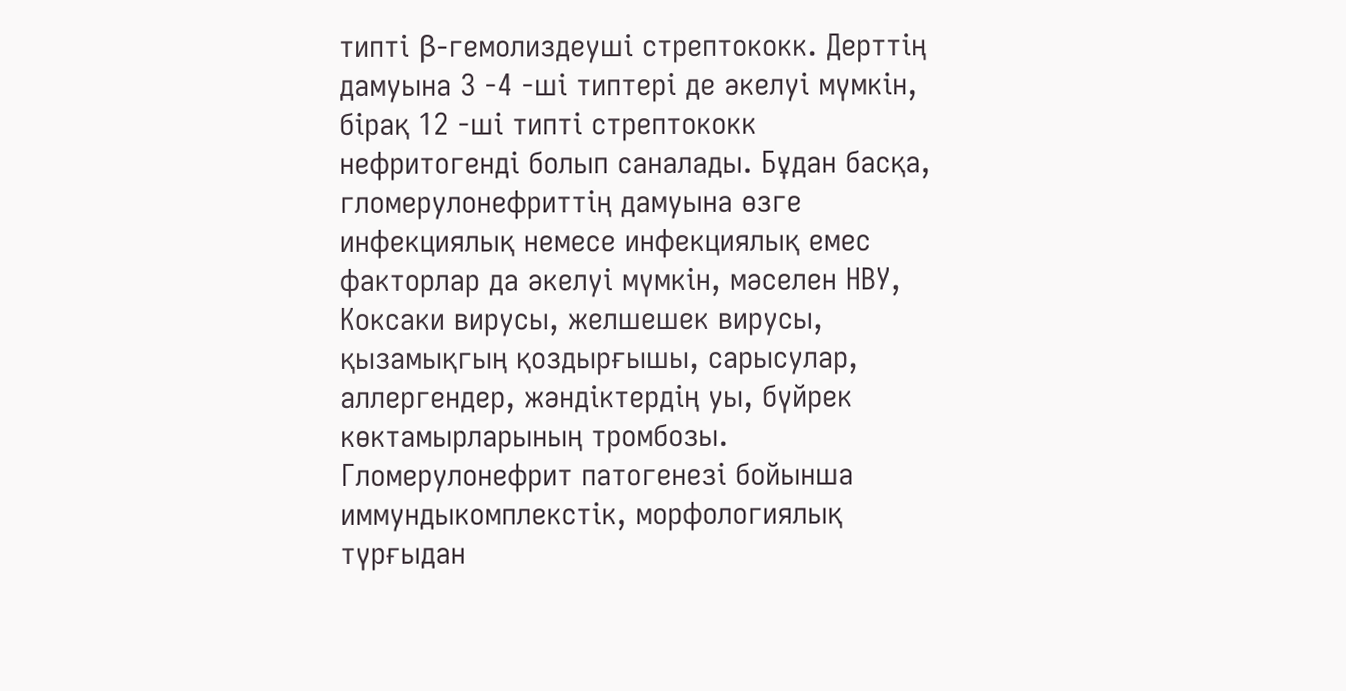типті β-гемолиздеуші стрептококк. Дерттің дамуына 3 -4 -ші типтері де әкелуі мүмкін, бірақ 12 -ші типті стрептококк нефритогенді болып саналады. Бұдан басқа, гломерулонефриттің дамуына өзге инфекциялық немесе инфекциялық емес факторлар да әкелуі мүмкін, мәселен НВУ, Коксаки вирусы, желшешек вирусы, қызамықгың қоздырғышы, сарысулар, аллергендер, жәндіктердің уы, бүйрек көктамырларының тромбозы.
Гломерулонефрит патогенезі бойынша иммундыкомплекстік, морфологиялық түрғыдан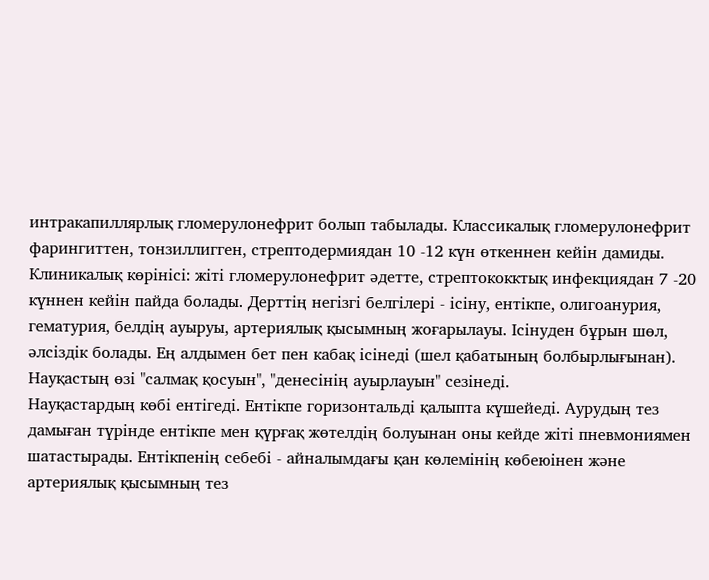интракапиллярлық гломерулонефрит болып табылады. Классикалық гломерулонефрит фарингиттен, тонзиллигген, стрептодермиядан 10 -12 күн өткеннен кейін дамиды.
Клиникалық көрінісі: жіті гломерулонефрит әдетте, стрептококктық инфекциядан 7 -20 күннен кейін пайда болады. Дерттің негізгі белгілері - ісіну, ентікпе, олигоанурия, гематурия, белдің ауыруы, артериялық қысымның жоғарылауы. Ісінуден бұрын шөл, әлсіздік болады. Ең алдымен бет пен кабақ ісінеді (шел қабатының болбырлығынан). Науқастың өзі "салмақ қосуын", "денесінің ауырлауын" сезінеді.
Науқастардың көбі ентігеді. Ентікпе горизонтальді қалыпта күшейеді. Аурудың тез дамыған түрінде ентікпе мен қүрғақ жөтелдің болуынан оны кейде жіті пневмониямен шатастырады. Ентікпенің себебі - айналымдағы қан көлемінің көбеюінен және артериялық қысымның тез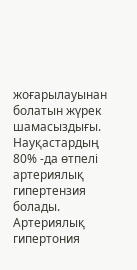жоғарылауынан болатын жүрек шамасыздығы. Науқастардың 80% -да өтпелі артериялық гипертензия болады. Артериялық гипертония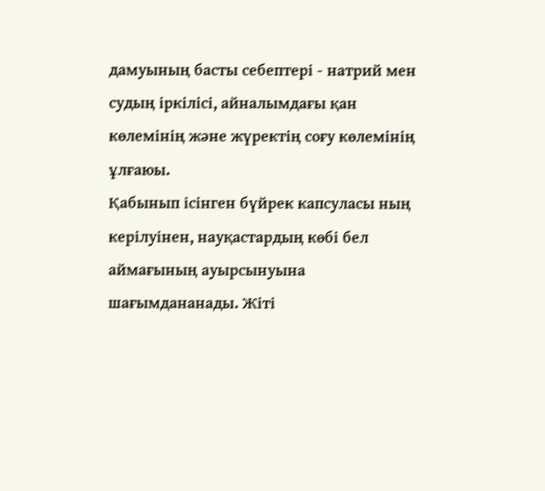дамуының басты себептері - натрий мен судың іркілісі, айналымдағы қан көлемінің және жүректің соғу көлемінің ұлғаюы.
Қабынып ісінген бүйрек капсуласы ның керілуінен, науқастардың көбі бел аймағының ауырсынуына шағымдананады. Жіті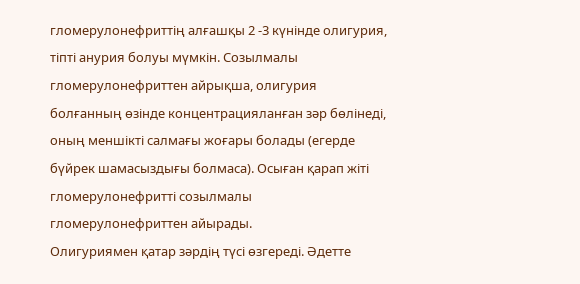гломерулонефриттің алғашқы 2 -3 күнінде олигурия, тіпті анурия болуы мүмкін. Созылмалы гломерулонефриттен айрықша, олигурия болғанның өзінде концентрацияланған зәр бөлінеді, оның меншікті салмағы жоғары болады (егерде бүйрек шамасыздығы болмаса). Осыған қарап жіті гломерулонефритті созылмалы гломерулонефриттен айырады.
Олигуриямен қатар зәрдің түсі өзгереді. Әдетте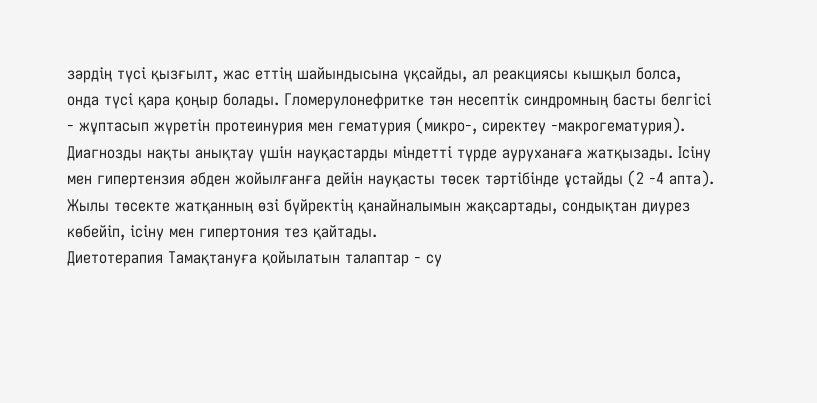зәрдің түсі қызғылт, жас еттің шайындысына үқсайды, ал реакциясы кышқыл болса, онда түсі қара қоңыр болады. Гломерулонефритке тән несептік синдромның басты белгісі - жұптасып жүретін протеинурия мен гематурия (микро-, сиректеу -макрогематурия).
Диагнозды нақты анықтау үшін науқастарды міндетті түрде ауруханаға жатқызады. Ісіну мен гипертензия әбден жойылғанға дейін науқасты төсек тәртібінде ұстайды (2 -4 апта). Жылы төсекте жатқанның өзі бүйректің қанайналымын жақсартады, сондықтан диурез көбейіп, ісіну мен гипертония тез қайтады.
Диетотерапия Тамақтануға қойылатын талаптар - су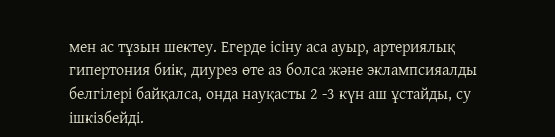мен ас тұзын шектеу. Егерде ісіну аса ауыр, артериялық гипертония биік, диурез өте аз болса және эклампсияалды белгілері байқалса, онда науқасты 2 -3 күн аш ұстайды, су ішкізбейді.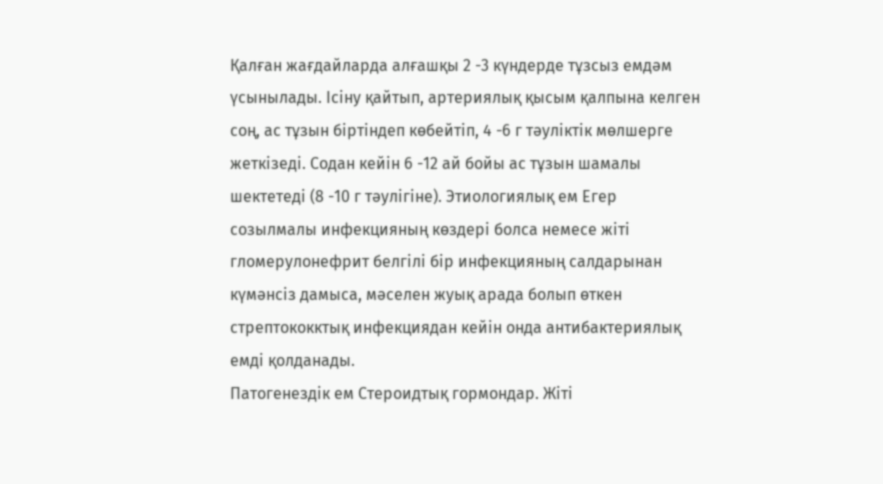Қалған жағдайларда алғашқы 2 -3 күндерде тұзсыз емдәм үсынылады. Ісіну қайтып, артериялық қысым қалпына келген соң, ас тұзын біртіндеп көбейтіп, 4 -6 г тәуліктік мөлшерге жеткізеді. Содан кейін 6 -12 ай бойы ас тұзын шамалы шектетеді (8 -10 г тәулігіне). Этиологиялық ем Егер созылмалы инфекцияның көздері болса немесе жіті гломерулонефрит белгілі бір инфекцияның салдарынан күмәнсіз дамыса, мәселен жуық арада болып өткен стрептококктық инфекциядан кейін онда антибактериялық емді қолданады.
Патогенездік ем Стероидтық гормондар. Жіті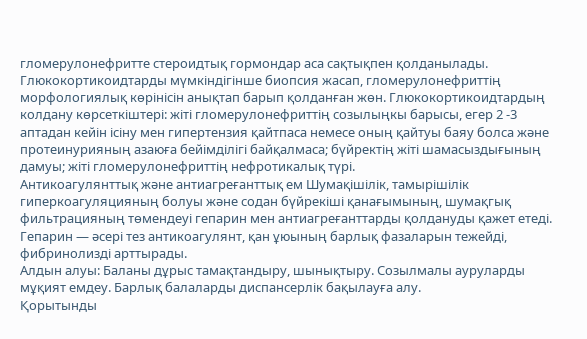гломерулонефритте стероидтық гормондар аса сақтықпен қолданылады. Глюкокортикоидтарды мүмкіндігінше биопсия жасап, гломерулонефриттің морфологиялық көрінісін анықтап барып қолданған жөн. Глюкокортикоидтардың колдану көрсеткіштері: жіті гломерулонефриттің созылыңкы барысы, егер 2 -3 аптадан кейін ісіну мен гипертензия қайтпаса немесе оның қайтуы баяу болса және протеинурияның азаюға бейімділігі байқалмаса; бүйректің жіті шамасыздығының дамуы; жіті гломерулонефриттің нефротикалық түрі.
Антикоагулянттық және антиагреғанттық ем Шумақішілік, тамырішілік гиперкоагуляцияның болуы және содан бүйрекіші қанағымының, шумақгық фильтрацияның төмендеуі гепарин мен антиагреғанттарды қолдануды қажет етеді. Гепарин — әсері тез антикоагулянт, қан ұюының барлық фазаларын тежейді, фибринолизді арттырады.
Алдын алуы: Баланы дұрыс тамақтандыру, шынықтыру. Созылмалы ауруларды мұқият емдеу. Барлық балаларды диспансерлік бақылауға алу.
Қорытынды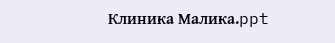Клиника Малика.ppt